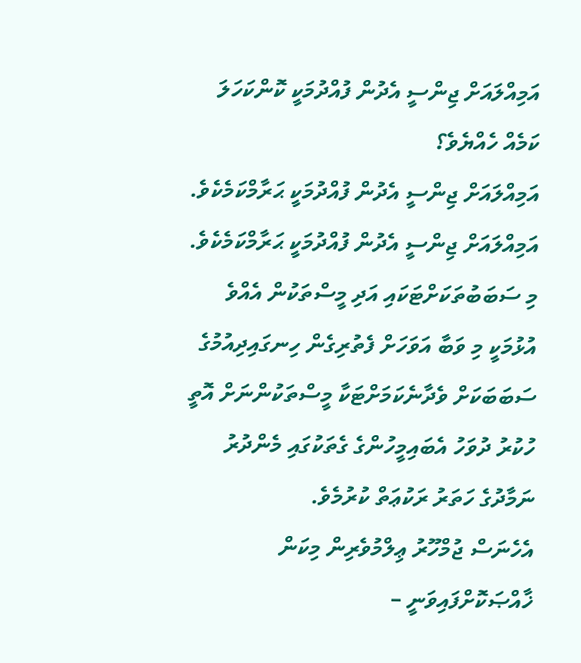އަމިއްލައަށް ޖިންސީ އެދުން ފުއްދުމަކީ ކޮންކަހަލަ ކަމެއް ހެއްޔެވެ؟
އަމިއްލައަށް ޖިންސީ އެދުން ފުއްދުމަކީ ޙަރާމްކަމެކެވެ.
އަމިއްލައަށް ޖިންސީ އެދުން ފުއްދުމަކީ ޙަރާމްކަމެކެވެ.
މި ސަބަބުތަކަށްޓަކައި އަދި މީސްތަކުން އެއްވެ އުޅުމަކީ މި ވަބާ އަވަހަށް ފެތުރިގެން ހިނގައިދިއުމުގެ ސަބަބަކަށް ވެދާނެކަމަށްޓަކާ މީސްތަކުންނަށް އޮތީ ހުކުރު ދުވަހު އެބައިމީހުންގެ ގެތަކުގައި މެންދުރު ނަމާދުގެ ހަތަރު ރަކުޢަތް ކުރުމެވެ.
އެހެނަސް ޖުމްހޫރު ޢިލްމުވެރިން މިކަން ޚާއްޞަކޮށްފައިވަނީ –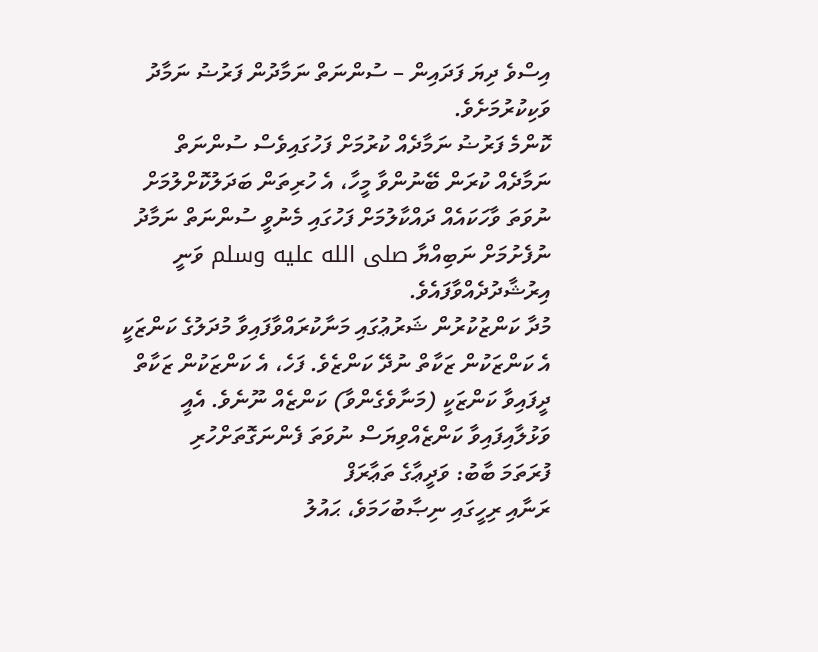އިސްވެ ދިޔަ ފަދައިން – ސުންނަތް ނަމާދުން ފަރުޟު ނަމާދު ވަކިކުރުމަށެވެ.
ކޮންމެ ފަރުޟު ނަމާދެއް ކުރުމަށް ފަހުގައިވެސް ސުންނަތް ނަމާދެއް ކުރަން ބޭނުންވާ މީހާ، އެ ހުރިތަން ބަދަލުކޮށްލުމަށް ނުވަތަ ވާހަކައެއް ދައްކާލުމަށް ފަހުގައި މެނުވީ ސުންނަތް ނަމާދު ނުފެށުމަށް ނަބިއްޔާ صلى الله عليه وسلم ވަނީ އިރުޝާދުދެއްވާފައެވެ.
މުދާ ކަންޒުކުރުން ޝަރުޢުގައި މަނާކުރައްވާފައިވާ މުދަލުގެ ކަންޒަކީ އެ ކަންޒަކުން ޒަކާތް ނުދޭ ކަންޒެވެ. ފަހެ، އެ ކަންޒަކުން ޒަކާތް ދީފައިވާ ކަންޒަކީ (މަނާވެގެންވާ) ކަންޒެއް ނޫނެވެ. އެއީ ވަޅުލާއިފައިވާ ކަންޒެއްވިޔަސް ނުވަތަ ފެންނަގޮތަށްހުރި
ފުރަތަމަ ބާބު: ވަދީޢާގެ ތަޢާރަފް
ރަނާއި ރިހީގައި ނިޞާބުހަމަވެ، ޙައުލު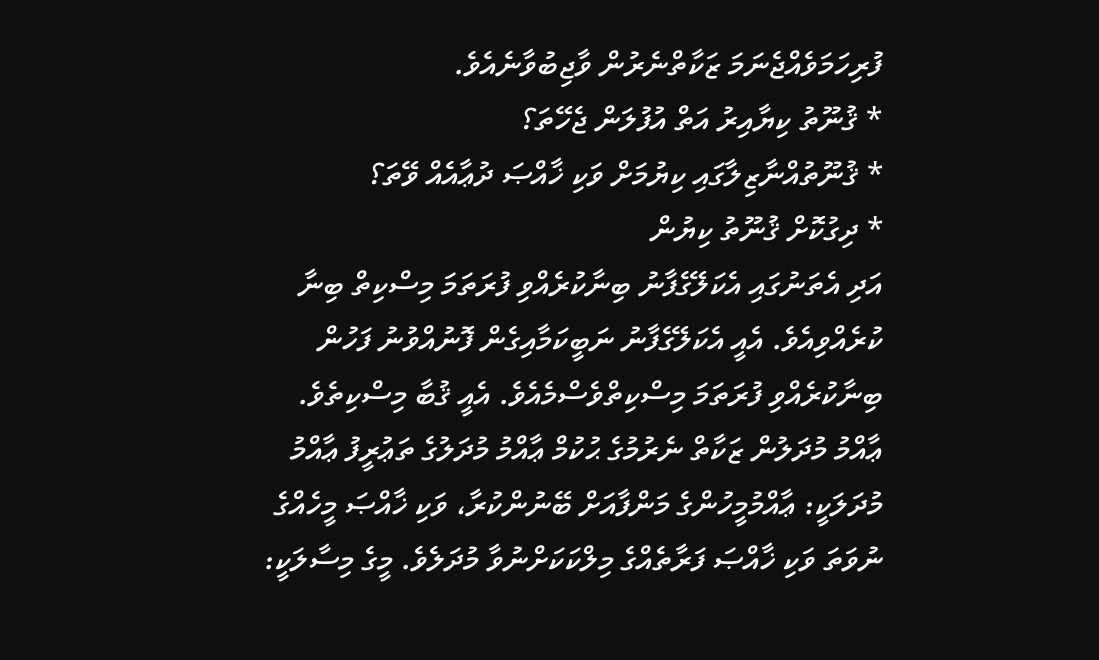ފުރިހަމަވެއްޖެނަމަ ޒަކާތްނެރުން ވާޖިބުވާނެއެވެ.
* ޤުނޫތު ކިޔާއިރު އަތް އުފުލަން ޖެހޭތަ؟
* ޤުނޫތުއްނާޒިލާގައި ކިޔުމަށް ވަކި ޚާއްޞަ ދުޢާއެއް ވޭތަ؟
* ދިގުކޮށް ޤުނޫތު ކިޔުން
އަދި އެތަނުގައި އެކަލޭގެފާނު ބިނާކުރެއްވި ފުރަތަމަ މިސްކިތް ބިނާ ކުރެއްވިއެވެ. އެއީ އެކަލޭގެފާނު ނަބީކަމާއިގެން ފޮނުއްވުނު ފަހުން ބިނާކުރެއްވި ފުރަތަމަ މިސްކިތްވެސްމެއެވެ. އެއީ ޤުބާ މިސްކިތެވެ.
ޢާއްމު މުދަލުން ޒަކާތް ނެރުމުގެ ޙުކުމް ޢާއްމު މުދަލުގެ ތަޢުރީފު ޢާއްމު މުދަލަކީ: ޢާއްމުމީހުންގެ މަންފާއަށް ބޭނުންކުރާ، ވަކި ޚާއްޞަ މީހެއްގެ ނުވަތަ ވަކި ޚާއްޞަ ފަރާތެއްގެ މިލްކަކަށްނުވާ މުދަލެވެ. މީގެ މިސާލަކީ: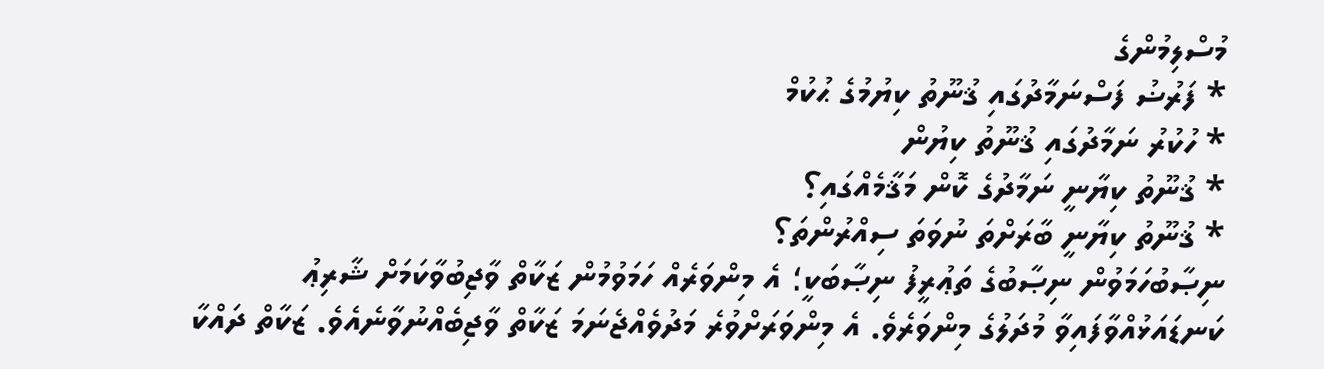މުސްލިމުންގެ
* ފަރުޟު ފަސްނަމާދުގައި ޤުނޫތު ކިޔުމުގެ ޙުކުމް
* ހުކުރު ނަމާދުގައި ޤުނޫތު ކިޔުން
* ޤުނޫތު ކިޔާނީ ނަމާދުގެ ކޮން މަޤާމެއްގައި؟
* ޤުނޫތު ކިޔާނީ ބާރަށްތަ ނުވަތަ ސިއްރުންތަ؟
ނިޞާބުހަމަވުން ނިޞާބުގެ ތަޢުރީފު ނިޞާބަކީ؛ އެ މިންވަރެއް ހަމަވުމުން ޒަކާތް ވާޖިބުވާކަމަށް ޝާރިޢު ކަނޑައަޅުއްވާފައިވާ މުދަލުގެ މިންވަރެވެ. އެ މިންވަރަށްވުރެ މަދުވެއްޖެނަމަ ޒަކާތް ވާޖިބެއްނުވާނެއެވެ. ޒަކާތް ދައްކާ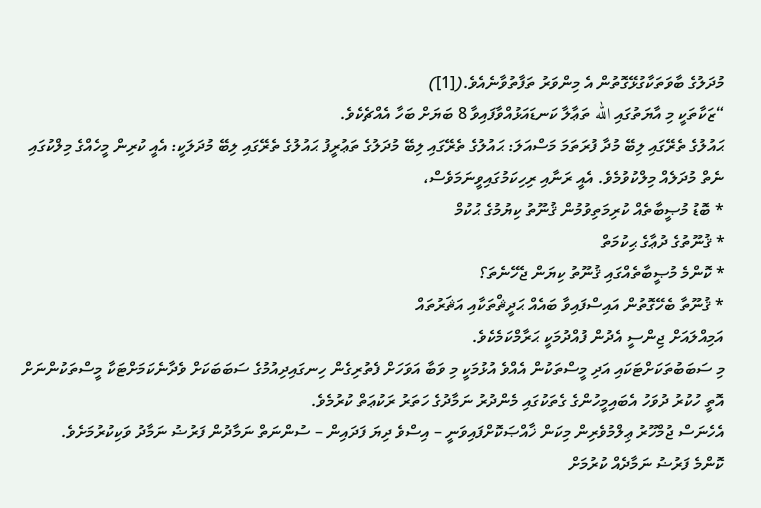މުދަލުގެ ބާވަތަކާގުޅޭގޮތުން އެ މިންވަރު ތަފާތުވާނެއެވެ.([1])
“ޒަކާތަކީ މި އާޔަތުގައި الله ތަޢާލާ ކަނޑައަޅުއްވާފައިވާ 8 ބަޔަށް ބަހާ އެއްޗެކެވެ.
ޙައުލުގެ ތެރޭގައި ލިބޭ މުދާ ފުރަތަމަ މަސްއަލަ: ޙައުލުގެ ތެރޭގައި ލިބޭ މުދަލުގެ ތަޢުރީފު ޙައުލުގެ ތެރޭގައި ލިބޭ މުދަލަކީ: އެއީ ކުރިން މީހެއްގެ މިލްކުގައި ނެތް މުދަލެއް މިލްކުވުމެވެ. އެއީ ރަނާއި ރިހިކަމުގައިވީނަމަވެސް،
* ބޮޑު މުޞީބާތެއް ކުރިމަތިވުމުން ޤުނޫތު ކިޔުމުގެ ޙުކުމް
* ޤުނޫތުގެ ދުޢާގެ ޙިކުމަތް
* ކޮންމެ މުޞީބާތެއްގައި ޤުނޫތު ކިޔަން ޖެހޭނެތަ؟
* ޤުނޫތާ ބެހޭގޮތުން އައިސްފައިވާ ބައެއް ޙަދީޘްތަކާއި އަޘަރުތައް
އަމިއްލައަށް ޖިންސީ އެދުން ފުއްދުމަކީ ޙަރާމްކަމެކެވެ.
މި ސަބަބުތަކަށްޓަކައި އަދި މީސްތަކުން އެއްވެ އުޅުމަކީ މި ވަބާ އަވަހަށް ފެތުރިގެން ހިނގައިދިއުމުގެ ސަބަބަކަށް ވެދާނެކަމަށްޓަކާ މީސްތަކުންނަށް އޮތީ ހުކުރު ދުވަހު އެބައިމީހުންގެ ގެތަކުގައި މެންދުރު ނަމާދުގެ ހަތަރު ރަކުޢަތް ކުރުމެވެ.
އެހެނަސް ޖުމްހޫރު ޢިލްމުވެރިން މިކަން ޚާއްޞަކޮށްފައިވަނީ – އިސްވެ ދިޔަ ފަދައިން – ސުންނަތް ނަމާދުން ފަރުޟު ނަމާދު ވަކިކުރުމަށެވެ.
ކޮންމެ ފަރުޟު ނަމާދެއް ކުރުމަށް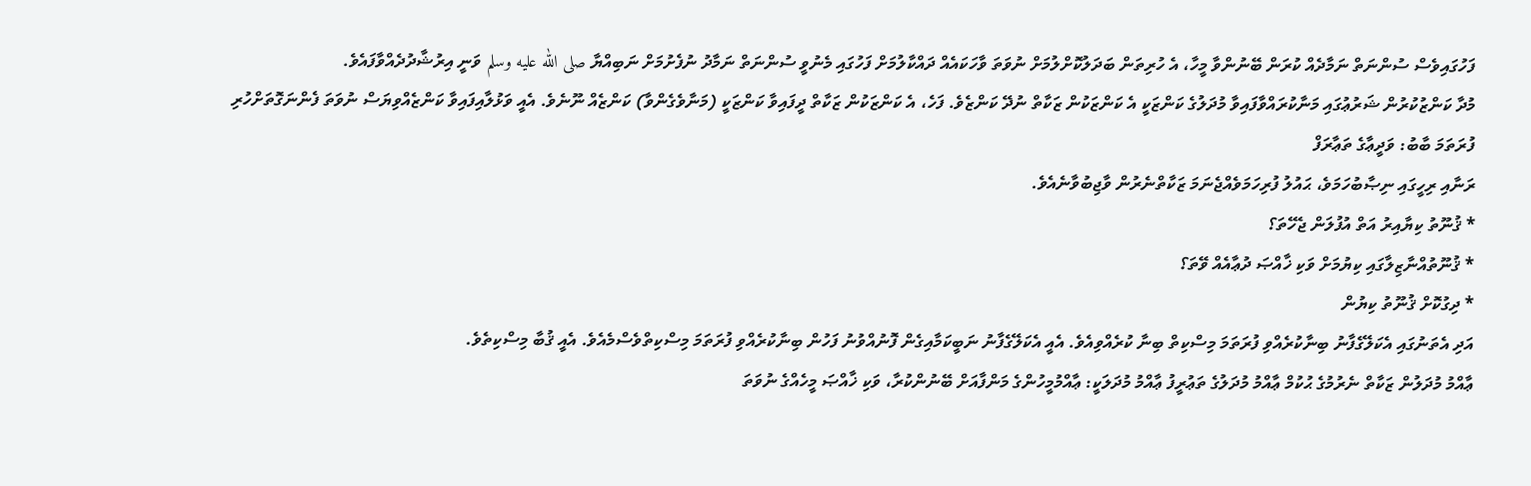ފަހުގައިވެސް ސުންނަތް ނަމާދެއް ކުރަން ބޭނުންވާ މީހާ، އެ ހުރިތަން ބަދަލުކޮށްލުމަށް ނުވަތަ ވާހަކައެއް ދައްކާލުމަށް ފަހުގައި މެނުވީ ސުންނަތް ނަމާދު ނުފެށުމަށް ނަބިއްޔާ صلى الله عليه وسلم ވަނީ އިރުޝާދުދެއްވާފައެވެ.
މުދާ ކަންޒުކުރުން ޝަރުޢުގައި މަނާކުރައްވާފައިވާ މުދަލުގެ ކަންޒަކީ އެ ކަންޒަކުން ޒަކާތް ނުދޭ ކަންޒެވެ. ފަހެ، އެ ކަންޒަކުން ޒަކާތް ދީފައިވާ ކަންޒަކީ (މަނާވެގެންވާ) ކަންޒެއް ނޫނެވެ. އެއީ ވަޅުލާއިފައިވާ ކަންޒެއްވިޔަސް ނުވަތަ ފެންނަގޮތަށްހުރި
ފުރަތަމަ ބާބު: ވަދީޢާގެ ތަޢާރަފް
ރަނާއި ރިހީގައި ނިޞާބުހަމަވެ، ޙައުލު ފުރިހަމަވެއްޖެނަމަ ޒަކާތްނެރުން ވާޖިބުވާނެއެވެ.
* ޤުނޫތު ކިޔާއިރު އަތް އުފުލަން ޖެހޭތަ؟
* ޤުނޫތުއްނާޒިލާގައި ކިޔުމަށް ވަކި ޚާއްޞަ ދުޢާއެއް ވޭތަ؟
* ދިގުކޮށް ޤުނޫތު ކިޔުން
އަދި އެތަނުގައި އެކަލޭގެފާނު ބިނާކުރެއްވި ފުރަތަމަ މިސްކިތް ބިނާ ކުރެއްވިއެވެ. އެއީ އެކަލޭގެފާނު ނަބީކަމާއިގެން ފޮނުއްވުނު ފަހުން ބިނާކުރެއްވި ފުރަތަމަ މިސްކިތްވެސްމެއެވެ. އެއީ ޤުބާ މިސްކިތެވެ.
ޢާއްމު މުދަލުން ޒަކާތް ނެރުމުގެ ޙުކުމް ޢާއްމު މުދަލުގެ ތަޢުރީފު ޢާއްމު މުދަލަކީ: ޢާއްމުމީހުންގެ މަންފާއަށް ބޭނުންކުރާ، ވަކި ޚާއްޞަ މީހެއްގެ ނުވަތަ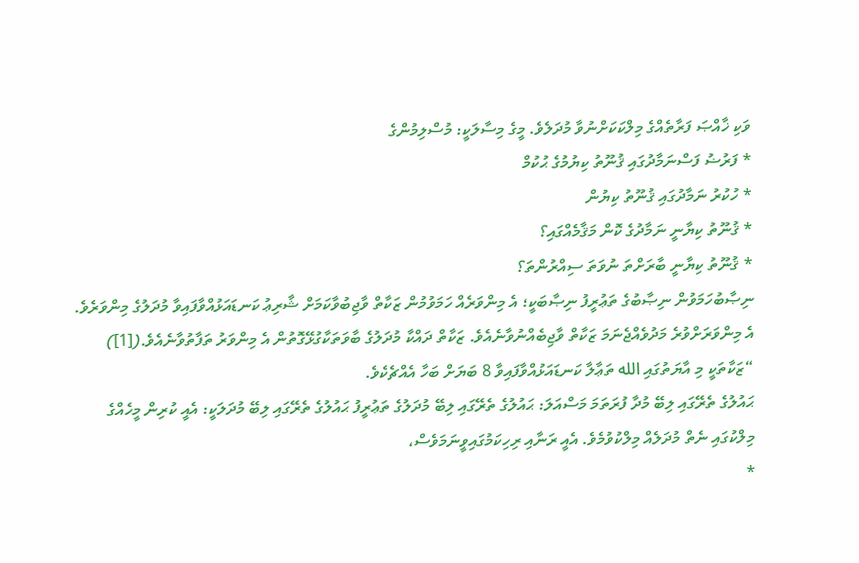ވަކި ޚާއްޞަ ފަރާތެއްގެ މިލްކަކަށްނުވާ މުދަލެވެ. މީގެ މިސާލަކީ: މުސްލިމުންގެ
* ފަރުޟު ފަސްނަމާދުގައި ޤުނޫތު ކިޔުމުގެ ޙުކުމް
* ހުކުރު ނަމާދުގައި ޤުނޫތު ކިޔުން
* ޤުނޫތު ކިޔާނީ ނަމާދުގެ ކޮން މަޤާމެއްގައި؟
* ޤުނޫތު ކިޔާނީ ބާރަށްތަ ނުވަތަ ސިއްރުންތަ؟
ނިޞާބުހަމަވުން ނިޞާބުގެ ތަޢުރީފު ނިޞާބަކީ؛ އެ މިންވަރެއް ހަމަވުމުން ޒަކާތް ވާޖިބުވާކަމަށް ޝާރިޢު ކަނޑައަޅުއްވާފައިވާ މުދަލުގެ މިންވަރެވެ. އެ މިންވަރަށްވުރެ މަދުވެއްޖެނަމަ ޒަކާތް ވާޖިބެއްނުވާނެއެވެ. ޒަކާތް ދައްކާ މުދަލުގެ ބާވަތަކާގުޅޭގޮތުން އެ މިންވަރު ތަފާތުވާނެއެވެ.([1])
“ޒަކާތަކީ މި އާޔަތުގައި الله ތަޢާލާ ކަނޑައަޅުއްވާފައިވާ 8 ބަޔަށް ބަހާ އެއްޗެކެވެ.
ޙައުލުގެ ތެރޭގައި ލިބޭ މުދާ ފުރަތަމަ މަސްއަލަ: ޙައުލުގެ ތެރޭގައި ލިބޭ މުދަލުގެ ތަޢުރީފު ޙައުލުގެ ތެރޭގައި ލިބޭ މުދަލަކީ: އެއީ ކުރިން މީހެއްގެ މިލްކުގައި ނެތް މުދަލެއް މިލްކުވުމެވެ. އެއީ ރަނާއި ރިހިކަމުގައިވީނަމަވެސް،
*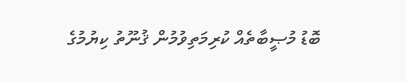ބޮޑު މުޞީބާތެއް ކުރިމަތިވުމުން ޤުނޫތު ކިޔުމުގެ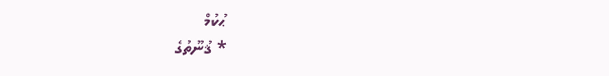ޙުކުމް
* ޤުނޫތުގެ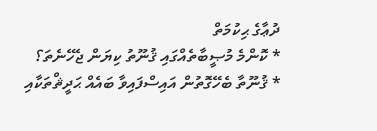ދުޢާގެ ޙިކުމަތް
* ކޮންމެ މުޞީބާތެއްގައި ޤުނޫތު ކިޔަން ޖެހޭނެތަ؟
* ޤުނޫތާ ބެހޭގޮތުން އައިސްފައިވާ ބައެއް ޙަދީޘްތަކާއި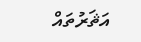އަޘަރުތައް